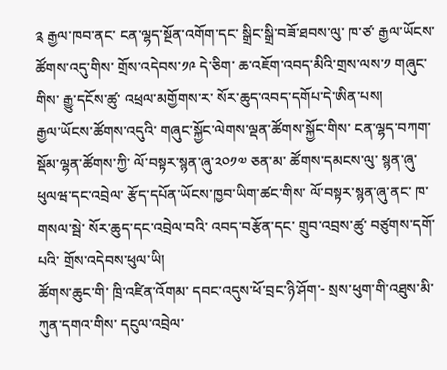༉ རྒྱལ་ཁབ་ནང་ ངན་ལྷད་སྔོན་འགོག་དང་ སྒྲིང་སྒྲི་བཟོ་ཐབས་ལུ་ ཁ་ཙ་ རྒྱལ་ཡོངས་ཚོགས་འདུ་གིས་ གྲོས་འདེབས་༡༩ དེ་ཅིག་ ཆ་འཇོག་འབད་མིའི་གྲས་ལས་༡ གཞུང་གིས་ རྒྱུ་དངོས་ཚུ་ འཕྲལ་མགྱོགས་ར་ སོར་ཆུད་འབད་དགོཔ་དེ་ཨིན་པས།
རྒྱལ་ཡོངས་ཚོགས་འདུའི་ གཞུང་སྐྱོང་ལེགས་ལྡན་ཚོགས་སྐྱོང་གིས་ ངན་ལྷད་བཀག་སྡོམ་ལྷན་ཚོགས་ཀྱི་ ལོ་བསྟར་སྙན་ཞུ་༢༠༡༧ ཅན་མ་ ཚོགས་དམངས་ལུ་ སྙན་ཞུ་ཕུལཝ་དང་འབྲེལ་ རྩོད་དཔོན་ཡོངས་ཁྱབ་ཡིག་ཚང་གིས་ ལོ་བསྟར་སྙན་ཞུ་ནང་ ཁ་གསལ་སྦེ་ སོར་ཆུད་དང་འབྲེལ་བའི་ འབད་བརྩོན་དང་ གྲུབ་འབྲས་ཚུ་ བཙུགས་དགོ་པའི་ གྲོས་འདེབས་ཕུལ་ཡི།
ཚོགས་ཆུང་གི་ ཁྲི་འཛིན་འོགམ་ དབང་འདུས་ཕོ་བྲང་ཉི་ཤོག་- སྲས་ཕུག་གི་འཐུས་མི་ ཀུན་དགའ་གིས་ དངུལ་འབྲེལ་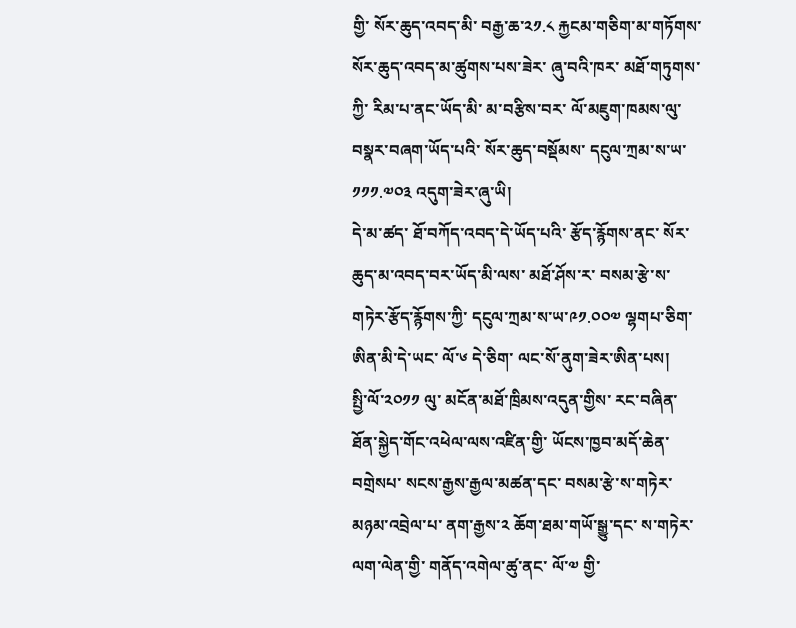གྱི་ སོར་ཆུད་འབད་མི་ བརྒྱ་ཆ་༢༡.༨ རྐྱངམ་གཅིག་མ་གཏོགས་ སོར་ཆུད་འབད་མ་ཚུགས་པས་ཟེར་ ཞུ་བའི་ཁར་ མཐོ་གཏུགས་ཀྱི་ རིམ་པ་ནང་ཡོད་མི་ མ་བརྩིས་བར་ ལོ་མཇུག་ཁམས་ལུ་ བསྣར་བཞག་ཡོད་པའི་ སོར་ཆུད་བསྡོམས་ དངུལ་ཀྲམ་ས་ཡ་༡༡༡.༧༠༣ འདུག་ཟེར་ཞུ་ཡི།
དེ་མ་ཚད་ ཐོ་བཀོད་འབད་དེ་ཡོད་པའི་ རྩོད་རྙོགས་ནང་ སོར་ཆུད་མ་འབད་བར་ཡོད་མི་ལས་ མཐོ་ཤོས་ར་ བསམ་རྩེ་ས་གཏེར་རྩོད་རྙོགས་ཀྱི་ དངུལ་ཀྲམ་ས་ཡ་༩༡.༠༠༧ ལྷགཔ་ཅིག་ཨིན་མི་དེ་ཡང་ ལོ་༦ དེ་ཅིག་ ལང་སོ་ནུག་ཟེར་ཨིན་པས།
སྤྱི་ལོ་༢༠༡༡ ལུ་ མངོན་མཐོ་ཁྲིམས་འདུན་གྱིས་ རང་བཞིན་ཐོན་སྐྱེད་གོང་འཕེལ་ལས་འཛིན་གྱི་ ཡོངས་ཁྱབ་མདོ་ཆེན་བགྲེསཔ་ སངས་རྒྱས་རྒྱལ་མཚན་དང་ བསམ་རྩེ་ས་གཏེར་མཉམ་འབྲེལ་པ་ ནག་རྒྱས་༢ ཆོག་ཐམ་གཡོ་སྒྱུ་དང་ ས་གཏེར་ལག་ལེན་གྱི་ གནོད་འགེལ་ཚུ་ནང་ ལོ་༧ གྱི་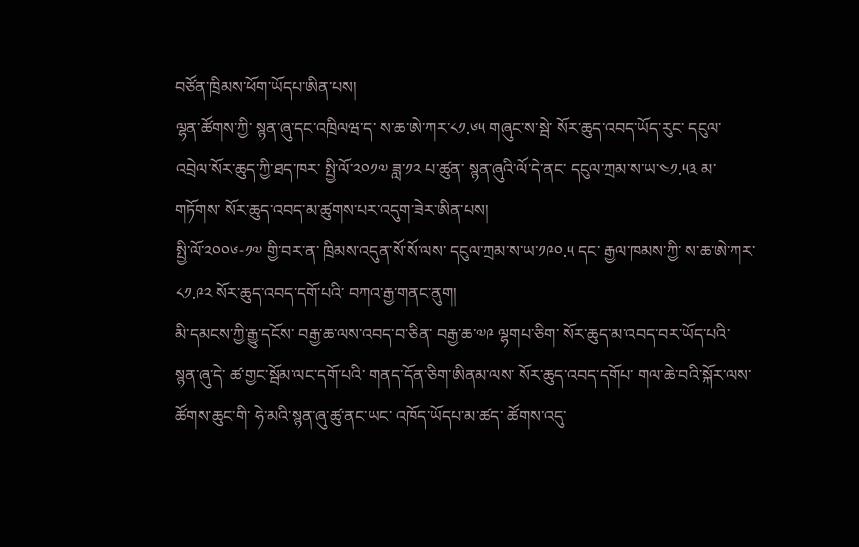བཙོན་ཁྲིམས་ཕོག་ཡོདཔ་ཨིན་པས།
ལྷན་ཚོགས་ཀྱི་ སྙན་ཞུ་དང་འཁྲིལཝ་ད་ ས་ཆ་ཨེ་ཀར་༨༡.༦༥ གཞུང་ས་སྦེ་ སོར་ཆུད་འབད་ཡོད་རུང་ དངུལ་འབྲེལ་སོར་ཆུད་ཀྱི་ཐད་ཁར་ སྤྱི་ལོ་༢༠༡༧ ཟླ་༡༢ པ་ཚུན་ སྙན་ཞུའི་ལོ་དེ་ནང་ དངུལ་ཀྲམ་ས་ཡ་༤༡.༥༣ མ་གཏོགས་ སོར་ཆུད་འབད་མ་ཚུགས་པར་འདུག་ཟེར་ཨིན་པས།
སྤྱི་ལོ་༢༠༠༦-༡༧ གྱི་བར་ན་ ཁྲིམས་འདུན་སོ་སོ་ལས་ དངུལ་ཀྲམ་ས་ཡ་༡༩༠.༥ དང་ རྒྱལ་ཁམས་ཀྱི་ ས་ཆ་ཨེ་ཀར་༨༡.༩༢ སོར་ཆུད་འབད་དགོ་པའི་ བཀའ་རྒྱ་གནང་ནུག།
མི་དམངས་ཀྱི་རྒྱུ་དངོས་ བརྒྱ་ཆ་ལས་འབད་བ་ཅིན་ བརྒྱ་ཆ་༧༩ ལྷགཔ་ཅིག་ སོར་ཆུད་མ་འབད་བར་ཡོད་པའི་ སྙན་ཞུ་དེ་ ཚ་གྱང་སྦོམ་ལང་དགོ་པའི་ གནད་དོན་ཅིག་ཨིནམ་ལས་ སོར་ཆུད་འབད་དགོཔ་ གལ་ཆེ་བའི་སྐོར་ལས་ ཚོགས་ཆུང་གི་ ཧེ་མའི་སྙན་ཞུ་ཚུ་ནང་ཡང་ འཁོད་ཡོདཔ་མ་ཚད་ ཚོགས་འདུ་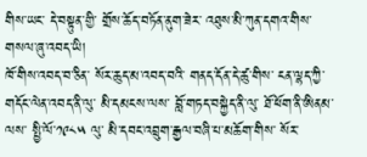གིས་ཡང་ དེ་བསྟུན་གྱི་ གྲོས་ཆོད་བཏོན་ནུག་ཟེར་ འཐུས་མི་ཀུན་དགའ་གིས་ གསལ་ཞུ་འབད་ཡི།
ཁོ་གིས་འབད་བ་ཅིན་ སོར་ཆུད་མ་འབད་བའི་ གནད་དོན་དེ་ཚུ་གིས་ ངན་ལྷད་ཀྱི་ གདོང་ལེན་འབད་ནི་ལུ་ མི་དམངས་ལས་ བློ་གཏད་བསྐྱེད་ནི་ལུ་ ཐོ་ཕོག་ནི་ཨིནམ་ལས་ སྤྱི་ལོ་༡༩༨༥ ལུ་ མི་དབང་འབྲུག་རྒྱལ་བཞི་པ་མཆོག་གིས་ སོར་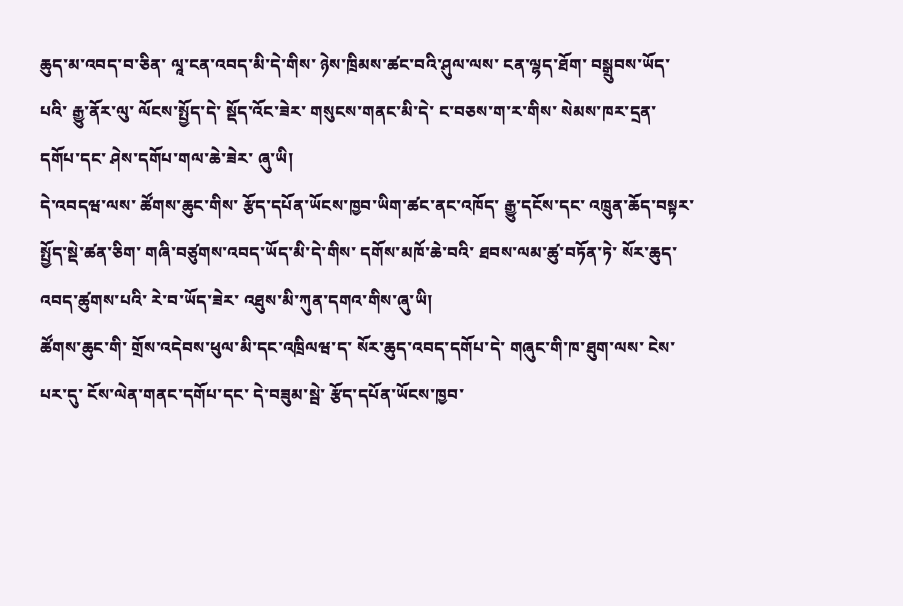ཆུད་མ་འབད་བ་ཅིན་ ལཱ་ངན་འབད་མི་དེ་གིས་ ཉེས་ཁྲིམས་ཚང་བའི་ཤུལ་ལས་ ངན་ལྷད་ཐོག་ བསྒྲུབས་ཡོད་པའི་ རྒྱུ་ནོར་ལུ་ ལོངས་སྤྱོད་དེ་ སྡོད་འོང་ཟེར་ གསུངས་གནང་མི་དེ་ ང་བཅས་ག་ར་གིས་ སེམས་ཁར་དྲན་དགོཔ་དང་ ཤེས་དགོཔ་གལ་ཆེ་ཟེར་ ཞུ་ཡི།
དེ་འབདཝ་ལས་ ཚོགས་ཆུང་གིས་ རྩོད་དཔོན་ཡོངས་ཁྱབ་ཡིག་ཚང་ནང་འཁོད་ རྒྱུ་དངོས་དང་ འཁྲུན་ཆོད་བསྟར་སྤྱོད་སྡེ་ཚན་ཅིག་ གཞི་བཙུགས་འབད་ཡོད་མི་དེ་གིས་ དགོས་མཁོ་ཆེ་བའི་ ཐབས་ལམ་ཚུ་བཏོན་ཏེ་ སོར་ཆུད་འབད་ཚུགས་པའི་ རེ་བ་ཡོད་ཟེར་ འཐུས་མི་ཀུན་དགའ་གིས་ཞུ་ཡི།
ཚོགས་ཆུང་གི་ གྲོས་འདེབས་ཕུལ་མི་དང་འཁྲིལཝ་ད་ སོར་ཆུད་འབད་དགོཔ་དེ་ གཞུང་གི་ཁ་ཐུག་ལས་ ངེས་པར་དུ་ ངོས་ལེན་གནང་དགོཔ་དང་ དེ་བཟུམ་སྦེ་ རྩོད་དཔོན་ཡོངས་ཁྱབ་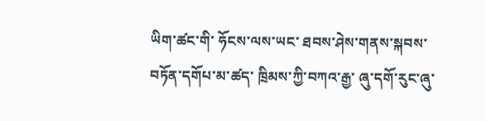ཡིག་ཚང་གི་ ཧོངས་ལས་ཡང་ ཐབས་ཤེས་གནས་སྐབས་བཏོན་དགོཔ་མ་ཚད་ ཁྲིམས་ཀྱི་བཀའ་རྒྱ་ ཞུ་དགོ་རུང་ཞུ་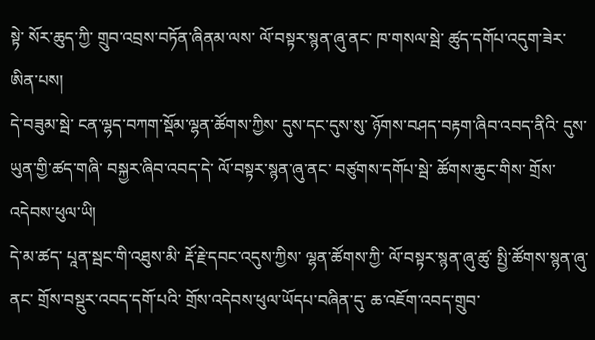སྟེ་ སོར་ཆུད་ཀྱི་ གྲུབ་འབྲས་བཏོན་ཞིནམ་ལས་ ལོ་བསྟར་སྙན་ཞུ་ནང་ ཁ་གསལ་སྦེ་ ཚུད་དགོཔ་འདུག་ཟེར་ཨིན་པས།
དེ་བཟུམ་སྦེ་ ངན་ལྷད་བཀག་སྡོམ་ལྷན་ཚོགས་ཀྱིས་ དུས་དང་དུས་སུ་ ཉོགས་བཤད་བརྟག་ཞིབ་འབད་ནིའི་ དུས་ཡུན་གྱི་ཚད་གཞི་ བསྐྱར་ཞིབ་འབད་དེ་ ལོ་བསྟར་སྙན་ཞུ་ནང་ བཙུགས་དགོཔ་སྦེ་ ཚོགས་ཆུང་གིས་ གྲོས་འདེབས་ཕུལ་ཡི།
དེ་མ་ཚད་ པཱན་སྦང་གི་འཐུས་མི་ རྡོ་རྗེ་དབང་འདུས་ཀྱིས་ ལྷན་ཚོགས་ཀྱི་ ལོ་བསྟར་སྙན་ཞུ་ཚུ་ སྤྱི་ཚོགས་སྙན་ཞུ་ནང་ གྲོས་བསྡུར་འབད་དགོ་པའི་ གྲོས་འདེབས་ཕུལ་ཡོདཔ་བཞིན་དུ་ ཆ་འཇོག་འབད་གྲུབ་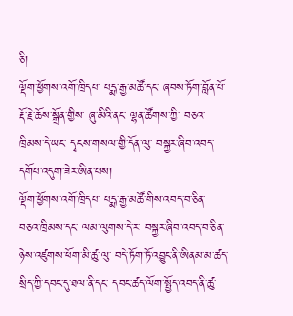ཅི།
ལྡོག་ཕྱོགས་འགོ་ཁྲིདཔ་ པདྨ་རྒྱ་མཚོ་དང་ ཞབས་ཏོག་བློན་པོ་ རྡོ་རྗེ་ཆོས་སྒྲོན་གྱིས་ ཞུ་མིའི་ནང་ ལྷན་ཚོགས་ཀྱི་ བཅའ་ཁྲིམས་དེ་ཡང་ དྭངས་གསལ་གྱི་དོན་ལུ་ བསྐྱར་ཞིབ་འབད་དགོཔ་འདུག་ཟེར་ཨིན་པས།
ལྡོག་ཕྱོགས་འགོ་ཁྲིདཔ་ པདྨ་རྒྱ་མཚོ་གིས་འབད་བ་ཅིན་ བཅའ་ཁྲིམས་དང་ ལམ་ལུགས་དེ་ར་ བསྐྱར་ཞིབ་འབད་བ་ཅིན་ ཉེས་འཛུགས་ཕོག་མི་ཚུ་ལུ་ བདེ་ཏོག་ཏོ་འབྱུང་ནི་ཨིནམ་མ་ཚད་ སྲིད་ཀྱི་དབང་དུ་ཐལ་ནི་དང་ དབང་ཚད་ལོག་སྤྱོད་འབད་ནི་ཚུ་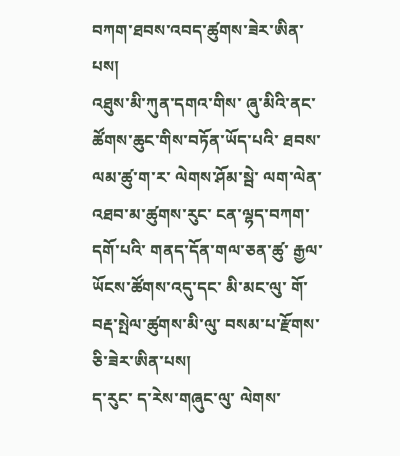བཀག་ཐབས་འབད་ཚུགས་ཟེར་ཨིན་པས།
འཐུས་མི་ཀུན་དགའ་གིས་ ཞུ་མིའི་ནང་ ཚོགས་ཆུང་གིས་བཏོན་ཡོད་པའི་ ཐབས་ལམ་ཚུ་ག་ར་ ལེགས་ཤོམ་སྦེ་ ལག་ལེན་འཐབ་མ་ཚུགས་རུང་ ངན་ལྷད་བཀག་དགོ་པའི་ གནད་དོན་གལ་ཅན་ཚུ་ རྒྱལ་ཡོངས་ཚོགས་འདུ་དང་ མི་མང་ལུ་ གོ་བརྡ་སྤེལ་ཚུགས་མི་ལུ་ བསམ་པ་རྫོགས་ཅི་ཟེར་ཨིན་པས།
ད་རུང་ ད་རེས་གཞུང་ལུ་ ལེགས་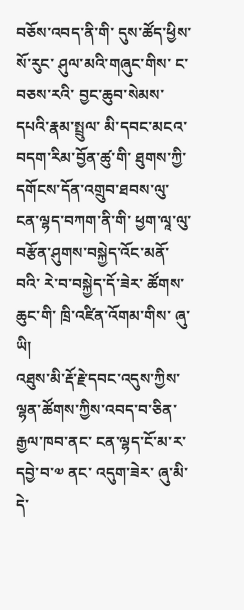བཅོས་འབད་ནི་གི་ དུས་ཚོད་ཕྱིས་སོ་རུང་ ཤུལ་མའི་གཞུང་གིས་ ང་བཅས་རའི་ བྱང་ཆུབ་སེམས་དཔའི་རྣམ་སྤྲུལ་ མི་དབང་མངའ་བདག་རིམ་བྱོན་ཚུ་གི་ ཐུགས་ཀྱི་དགོངས་དོན་འགྲུབ་ཐབས་ལུ་ ངན་ལྷད་བཀག་ནི་གི་ ཕྱག་ལཱ་ལུ་ བརྩོན་ཤུགས་བསྐྱེད་འོང་མནོ་བའི་ རེ་བ་བསྐྱེད་དོ་ཟེར་ ཚོགས་ཆུང་གི་ ཁྲི་འཛིན་འོགམ་གིས་ ཞུ་ཡི།
འཐུས་མི་རྡོ་རྗེ་དབང་འདུས་ཀྱིས་ ལྷན་ཚོགས་ཀྱིས་འབད་བ་ཅིན་ རྒྱལ་ཁབ་ནང་ ངན་ལྷད་ངོ་མ་ར་ དབྱེ་བ་༧ ནང་ འདུག་ཟེར་ ཞུ་མི་དེ་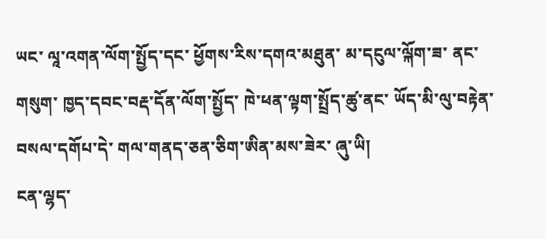ཡང་ ལཱ་འགན་ལོག་སྤྱོད་དང་ ཕྱོགས་རིས་དགའ་མཐུན་ མ་དངུལ་ལྐོག་ཟ་ ནང་གསུག་ ཁྱད་དབང་བརྡ་དོན་ལོག་སྤྱོད་ ཁེ་ཕན་ལྟག་སྤྲོད་ཚུ་ནང་ ཡོད་མི་ལུ་བརྟེན་ བསལ་དགོཔ་དེ་ གལ་གནད་ཅན་ཅིག་ཨིན་མས་ཟེར་ ཞུ་ཡི།
ངན་ལྷད་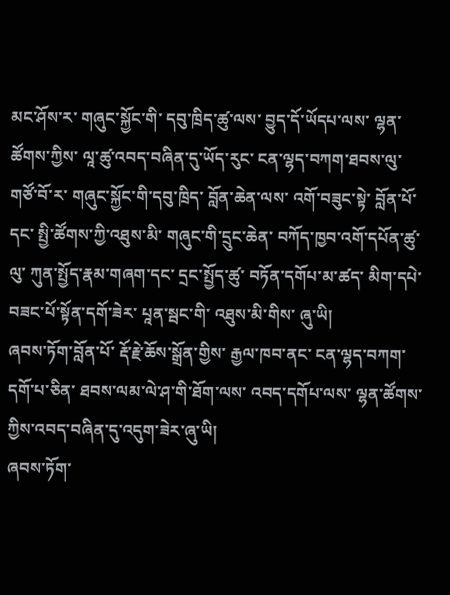མང་ཤོས་ར་ གཞུང་སྐྱོང་གི་ དབུ་ཁྲིད་ཚུ་ལས་ བྱུད་དོ་ཡོདཔ་ལས་ ལྷན་ཚོགས་ཀྱིས་ ལཱ་ཚུ་འབད་བཞིན་དུ་ཡོད་རུང་ ངན་ལྷད་བཀག་ཐབས་ལུ་ གཙོ་བོ་ར་ གཞུང་སྐྱོང་གི་དབུ་ཁྲིད་ བློན་ཆེན་ལས་ འགོ་བཟུང་སྟེ་ བློན་པོ་དང་ སྤྱི་ཚོགས་ཀྱི་འཐུས་མི་ གཞུང་གི་དྲུང་ཆེན་ བཀོད་ཁྱབ་འགོ་དཔོན་ཚུ་ལུ་ ཀུན་སྤྱོད་རྣམ་གཞག་དང་ དྲང་སྤྱོད་ཚུ་ བཏོན་དགོཔ་མ་ཚད་ མིག་དཔེ་བཟང་པོ་སྟོན་དགོ་ཟེར་ པཱན་སྦང་གི་ འཐུས་མི་གིས་ ཞུ་ཡི།
ཞབས་ཏོག་བློན་པོ་ རྡོ་རྗེ་ཆོས་སྒྲོན་གྱིས་ རྒྱལ་ཁབ་ནང་ ངན་ལྷད་བཀག་དགོ་པ་ཅིན་ ཐབས་ལམ་ལེ་ཤ་གི་ཐོག་ལས་ འབད་དགོཔ་ལས་ ལྷན་ཚོགས་ཀྱིས་འབད་བཞིན་དུ་འདུག་ཟེར་ཞུ་ཡི།
ཞབས་ཏོག་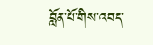བློན་པོ་གིས་འབད་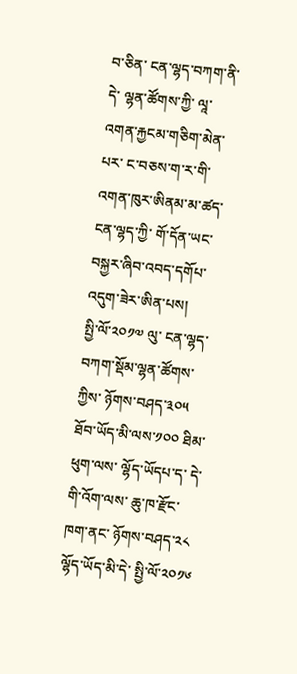བ་ཅིན་ ངན་ལྷད་བཀག་ནི་དེ་ ལྷན་ཚོགས་ཀྱི་ ལཱ་འགན་རྐྱངམ་གཅིག་མེན་པར་ ང་བཅས་ག་ར་གི་ འགན་ཁུར་ཨིནམ་མ་ཚད་ ངན་ལྷད་ཀྱི་ གོ་དོན་ཡང་ བསྐྱར་ཞིབ་འབད་དགོཔ་འདུག་ཟེར་ཨིན་པས།
སྤྱི་ལོ་༢༠༡༧ ལུ་ ངན་ལྷད་བཀག་སྡོམ་ལྷན་ཚོགས་ཀྱིས་ ཉོགས་བཤད་༣༠༥ ཐོབ་ཡོད་མི་ལས་༡༠༠ ཐིམ་ཕུག་ལས་ ལྷོད་ཡོདཔ་ད་ དེ་གི་འོག་ལས་ ཆུ་ཁ་རྫོང་ཁག་ནང་ ཉོགས་བཤད་༢༨ ལྷོད་ཡོད་མི་དེ་ སྤྱི་ལོ་༢༠༡༦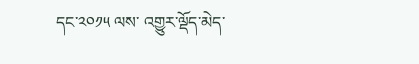དང་༢༠༡༥ ལས་ འགྱུར་ལྡོད་མེད་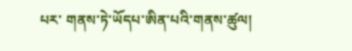པར་ གནས་ཏེ་ཡོདཔ་ཨིན་པའི་གནས་ཚུལ།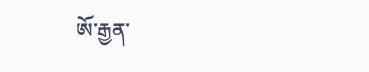ཨོ་རྒྱན་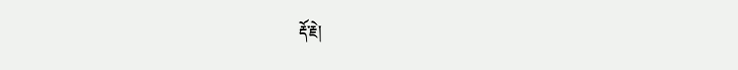རྡོ་རྗེ།